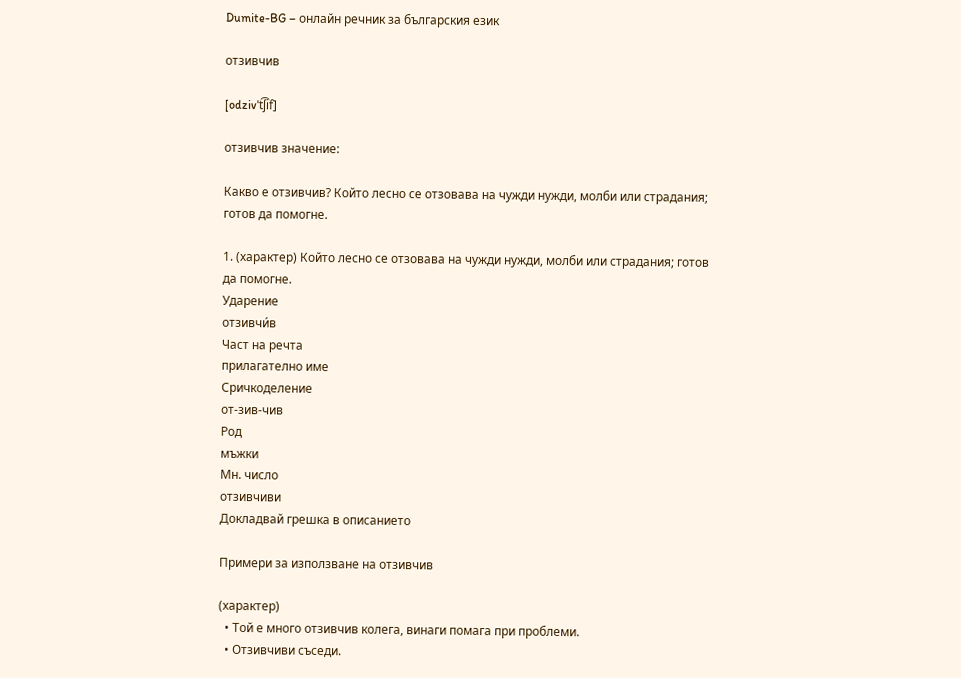Dumite-BG – онлайн речник за българския език

отзивчив

[odzivˈt͡ʃif]

отзивчив значение:

Какво е отзивчив? Който лесно се отзовава на чужди нужди, молби или страдания; готов да помогне.

1. (характер) Който лесно се отзовава на чужди нужди, молби или страдания; готов да помогне.
Ударение
отзивчи́в
Част на речта
прилагателно име
Сричкоделение
от-зив-чив
Род
мъжки
Мн. число
отзивчиви
Докладвай грешка в описанието

Примери за използване на отзивчив

(характер)
  • Той е много отзивчив колега, винаги помага при проблеми.
  • Отзивчиви съседи.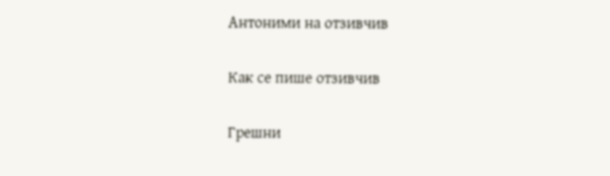Антоними на отзивчив

Как се пише отзивчив

Грешни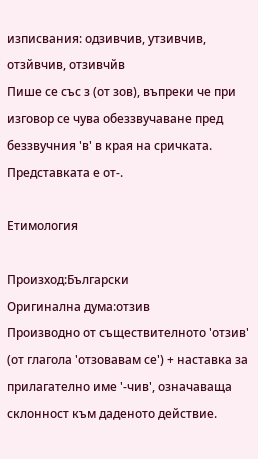изписвания: одзивчив, утзивчив, отзйвчив, отзивчйв
Пише се със з (от зов), въпреки че при изговор се чува обеззвучаване пред беззвучния 'в' в края на сричката. Представката е от-.

Етимология

Произход:Български
Оригинална дума:отзив
Производно от съществителното 'отзив' (от глагола 'отзовавам се') + наставка за прилагателно име '-чив', означаваща склонност към даденото действие.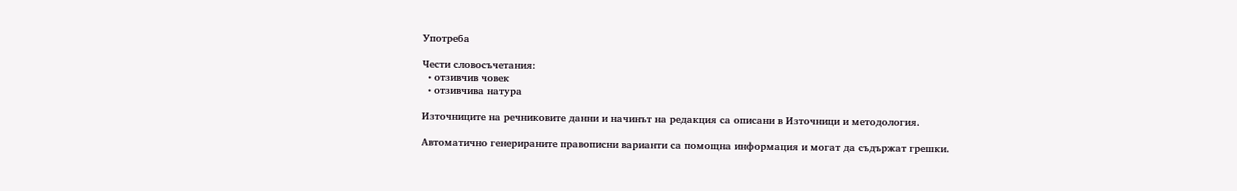Употреба

Чести словосъчетания:
  • отзивчив човек
  • отзивчива натура

Източниците на речниковите данни и начинът на редакция са описани в Източници и методология.

Автоматично генерираните правописни варианти са помощна информация и могат да съдържат грешки.